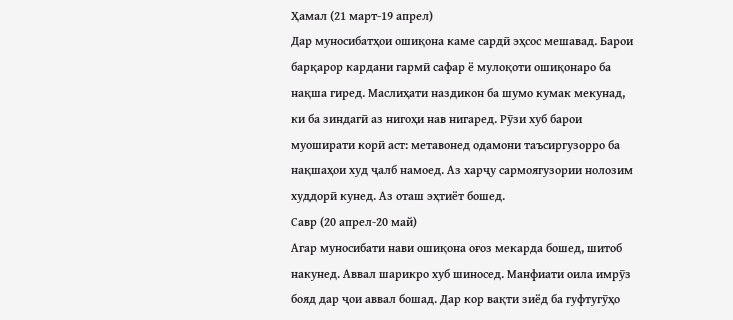Ҳамал (21 март-19 апрел)
Дар муносибатҳои ошиқона каме сардӣ эҳсос мешавад. Барои барқарор кардани гармӣ сафар ё мулоқоти ошиқонаро ба нақша гиред. Маслиҳати наздикон ба шумо кумак мекунад, ки ба зиндагӣ аз нигоҳи нав нигаред. Рӯзи хуб барои муоширати корӣ аст: метавонед одамони таъсиргузорро ба нақшаҳои худ ҷалб намоед. Аз харҷу сармоягузории нолозим худдорӣ кунед. Аз оташ эҳтиёт бошед.
Савр (20 апрел-20 май)
Агар муносибати нави ошиқона оғоз мекарда бошед, шитоб накунед. Аввал шарикро хуб шиносед. Манфиати оила имрӯз бояд дар ҷои аввал бошад. Дар кор вақти зиёд ба гуфтугӯҳо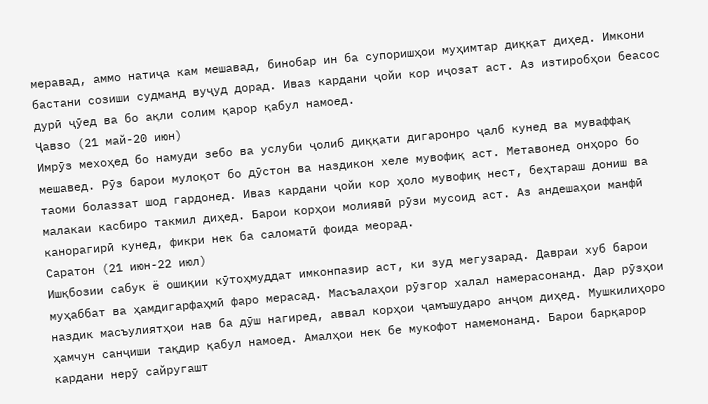меравад, аммо натиҷа кам мешавад, бинобар ин ба супоришҳои муҳимтар диққат диҳед. Имкони бастани созиши судманд вуҷуд дорад. Иваз кардани ҷойи кор иҷозат аст. Аз изтиробҳои беасос дурӣ ҷӯед ва бо ақли солим қарор қабул намоед.
Ҷавзо (21 май-20 июн)
Имрӯз мехоҳед бо намуди зебо ва услуби ҷолиб диққати дигаронро ҷалб кунед ва муваффақ мешавед. Рӯз барои мулоқот бо дӯстон ва наздикон хеле мувофиқ аст. Метавонед онҳоро бо таоми болаззат шод гардонед. Иваз кардани ҷойи кор ҳоло мувофиқ нест, беҳтараш дониш ва малакаи касбиро такмил диҳед. Барои корҳои молиявӣ рӯзи мусоид аст. Аз андешаҳои манфӣ канорагирӣ кунед, фикри нек ба саломатӣ фоида меорад.
Саратон (21 июн-22 июл)
Ишқбозии сабук ё ошиқии кӯтоҳмуддат имконпазир аст, ки зуд мегузарад. Давраи хуб барои муҳаббат ва ҳамдигарфаҳмӣ фаро мерасад. Масъалаҳои рӯзгор халал намерасонанд. Дар рӯзҳои наздик масъулиятҳои нав ба дӯш нагиред, аввал корҳои ҷамъшударо анҷом диҳед. Мушкилиҳоро ҳамчун санҷиши тақдир қабул намоед. Амалҳои нек бе мукофот намемонанд. Барои барқарор кардани нерӯ сайругашт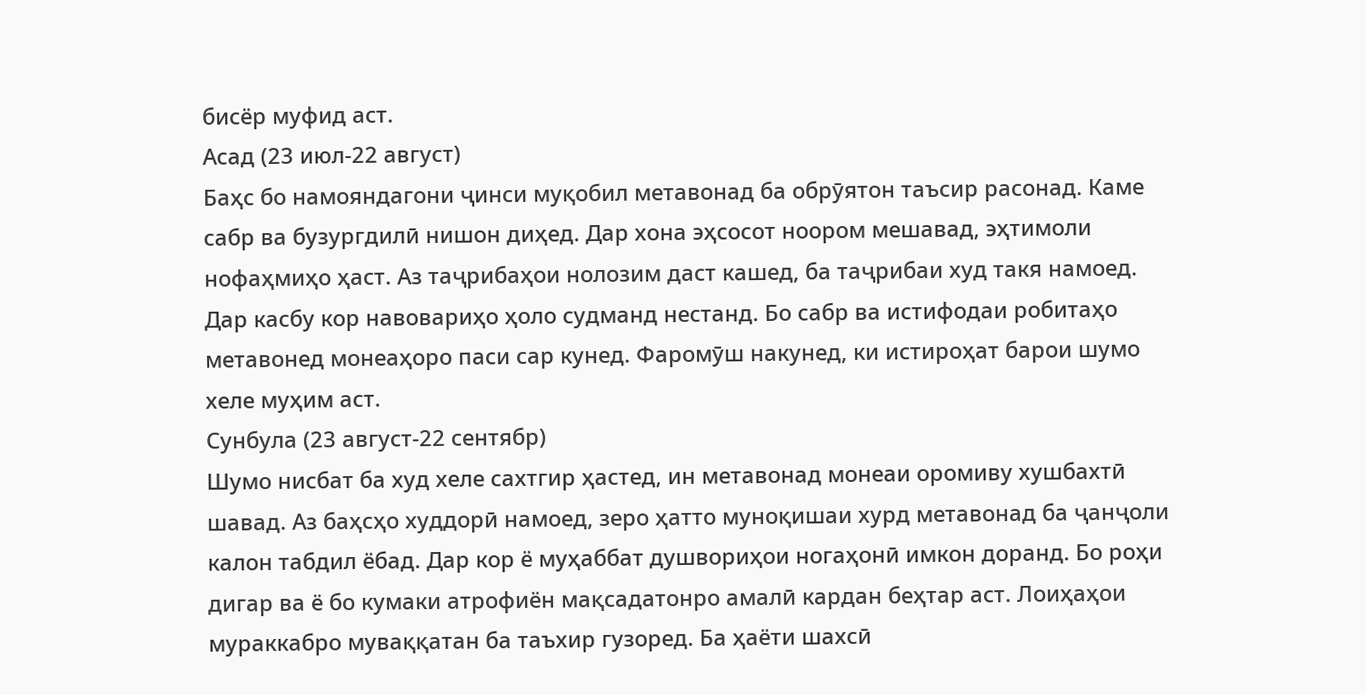бисёр муфид аст.
Асад (23 июл-22 август)
Баҳс бо намояндагони ҷинси муқобил метавонад ба обрӯятон таъсир расонад. Каме сабр ва бузургдилӣ нишон диҳед. Дар хона эҳсосот ноором мешавад, эҳтимоли нофаҳмиҳо ҳаст. Аз таҷрибаҳои нолозим даст кашед, ба таҷрибаи худ такя намоед. Дар касбу кор навовариҳо ҳоло судманд нестанд. Бо сабр ва истифодаи робитаҳо метавонед монеаҳоро паси сар кунед. Фаромӯш накунед, ки истироҳат барои шумо хеле муҳим аст.
Сунбула (23 август-22 сентябр)
Шумо нисбат ба худ хеле сахтгир ҳастед, ин метавонад монеаи оромиву хушбахтӣ шавад. Аз баҳсҳо худдорӣ намоед, зеро ҳатто муноқишаи хурд метавонад ба ҷанҷоли калон табдил ёбад. Дар кор ё муҳаббат душвориҳои ногаҳонӣ имкон доранд. Бо роҳи дигар ва ё бо кумаки атрофиён мақсадатонро амалӣ кардан беҳтар аст. Лоиҳаҳои мураккабро муваққатан ба таъхир гузоред. Ба ҳаёти шахсӣ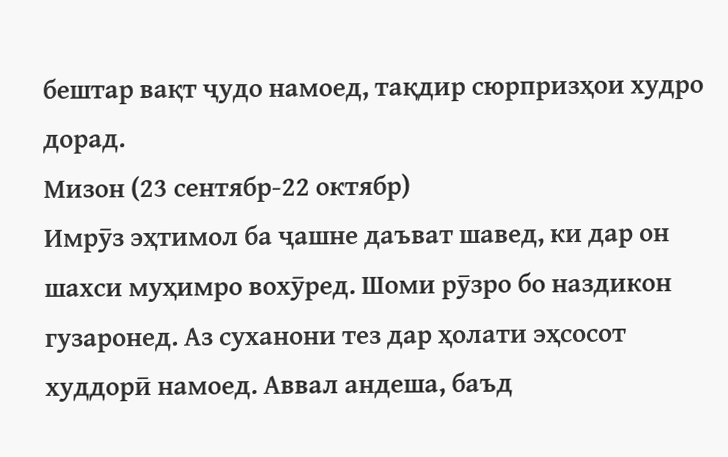бештар вақт ҷудо намоед, тақдир сюрпризҳои худро дорад.
Мизон (23 сентябр-22 октябр)
Имрӯз эҳтимол ба ҷашне даъват шавед, ки дар он шахси муҳимро вохӯред. Шоми рӯзро бо наздикон гузаронед. Аз суханони тез дар ҳолати эҳсосот худдорӣ намоед. Аввал андеша, баъд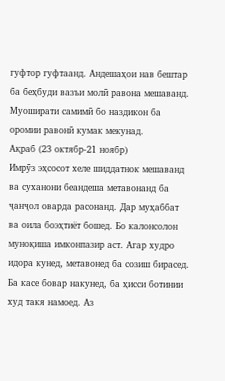гуфтор гуфтаанд. Андешаҳои нав бештар ба беҳбуди вазъи молӣ равона мешаванд. Муоширати самимӣ бо наздикон ба оромии равонӣ кумак мекунад.
Ақраб (23 октябр-21 ноябр)
Имрӯз эҳсосот хеле шиддатнок мешаванд ва суханони беандеша метавонанд ба ҷанҷол оварда расонанд. Дар муҳаббат ва оила боэҳтиёт бошед. Бо калонсолон муноқиша имконпазир аст. Агар худро идора кунед, метавонед ба созиш бирасед. Ба касе бовар накунед, ба ҳисси ботинии худ такя намоед. Аз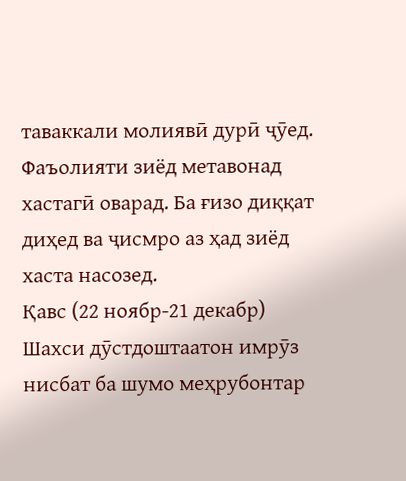таваккали молиявӣ дурӣ ҷӯед. Фаъолияти зиёд метавонад хастагӣ оварад. Ба ғизо диққат диҳед ва ҷисмро аз ҳад зиёд хаста насозед.
Қавс (22 ноябр-21 декабр)
Шахси дӯстдоштаатон имрӯз нисбат ба шумо меҳрубонтар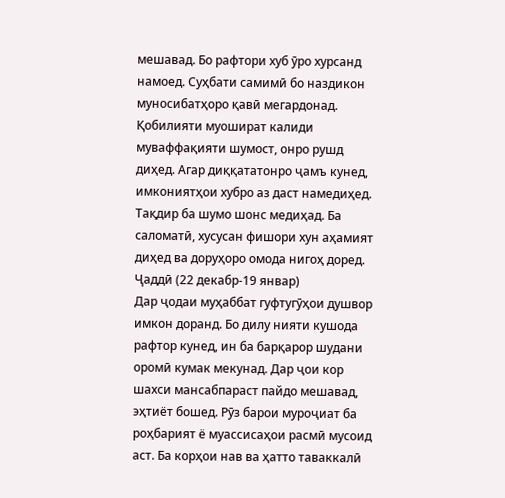мешавад. Бо рафтори хуб ӯро хурсанд намоед. Суҳбати самимӣ бо наздикон муносибатҳоро қавӣ мегардонад. Қобилияти муошират калиди муваффақияти шумост, онро рушд диҳед. Агар диққататонро ҷамъ кунед, имкониятҳои хубро аз даст намедиҳед. Тақдир ба шумо шонс медиҳад. Ба саломатӣ, хусусан фишори хун аҳамият диҳед ва доруҳоро омода нигоҳ доред.
Ҷаддӣ (22 декабр-19 январ)
Дар ҷодаи муҳаббат гуфтугӯҳои душвор имкон доранд. Бо дилу нияти кушода рафтор кунед, ин ба барқарор шудани оромӣ кумак мекунад. Дар ҷои кор шахси мансабпараст пайдо мешавад, эҳтиёт бошед. Рӯз барои муроҷиат ба роҳбарият ё муассисаҳои расмӣ мусоид аст. Ба корҳои нав ва ҳатто таваккалӣ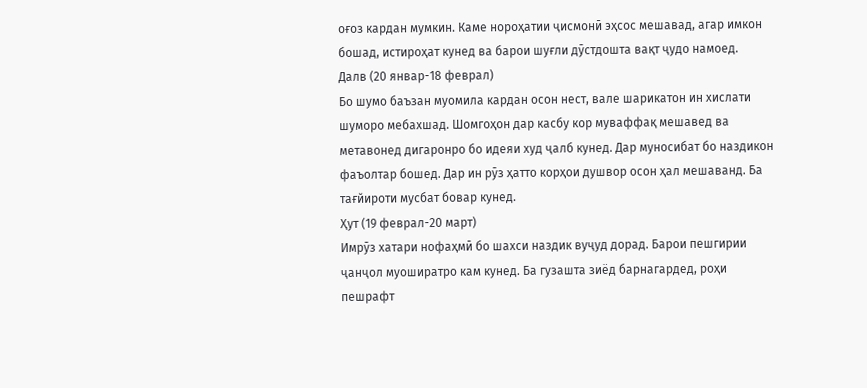оғоз кардан мумкин. Каме нороҳатии ҷисмонӣ эҳсос мешавад, агар имкон бошад, истироҳат кунед ва барои шуғли дӯстдошта вақт ҷудо намоед.
Далв (20 январ-18 феврал)
Бо шумо баъзан муомила кардан осон нест, вале шарикатон ин хислати шуморо мебахшад. Шомгоҳон дар касбу кор муваффақ мешавед ва метавонед дигаронро бо идеяи худ ҷалб кунед. Дар муносибат бо наздикон фаъолтар бошед. Дар ин рӯз ҳатто корҳои душвор осон ҳал мешаванд. Ба тағйироти мусбат бовар кунед.
Ҳут (19 феврал-20 март)
Имрӯз хатари нофаҳмӣ бо шахси наздик вуҷуд дорад. Барои пешгирии ҷанҷол муоширатро кам кунед. Ба гузашта зиёд барнагардед, роҳи пешрафт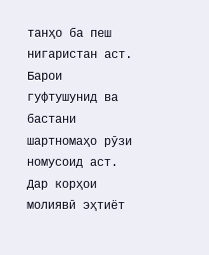танҳо ба пеш нигаристан аст. Барои гуфтушунид ва бастани шартномаҳо рӯзи номусоид аст. Дар корҳои молиявӣ эҳтиёт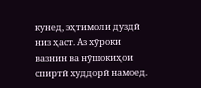кунед, эҳтимоли дуздӣ низ ҳаст. Аз хӯроки вазнин ва нӯшокиҳои спиртӣ худдорӣ намоед.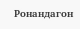Ронандагон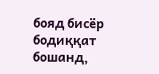бояд бисёр бодиққат бошанд,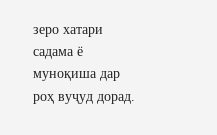зеро хатари садама ё муноқиша дар роҳ вуҷуд дорад.